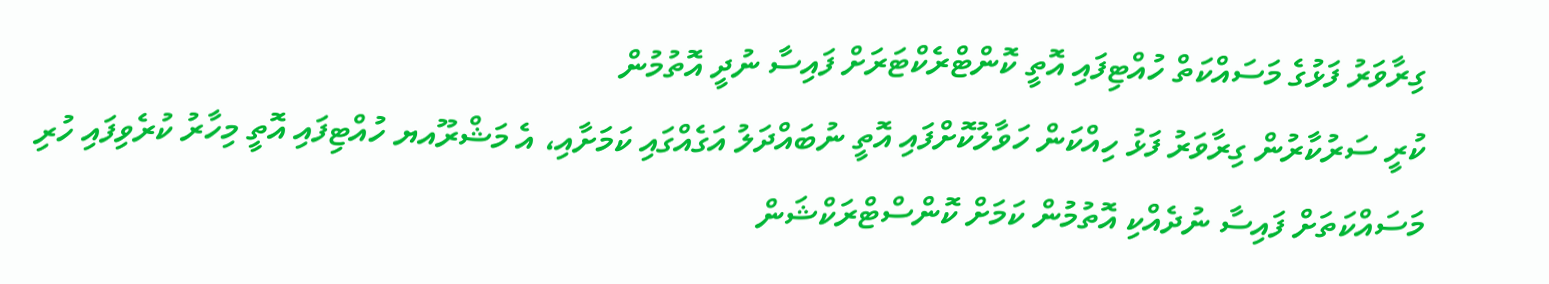ގިރާވަރު ފަޅުގެ މަސައްކަތް ހުއްޓިފައި އޮތީ ކޮންޓްރެކްޓަރަށް ފައިސާ ނުދީ އޮތުމުން
ކުރީ ސަރުކާރުން ގިރާވަރު ފަޅު ހިއްކަން ހަވާލުކޮށްފައި އޮތީ ނުބައްދަލު އަގެއްގައި ކަމަށާއި، އެ މަޝްރޫއޔ ހުއްޓިފައި އޮތީ މިހާރު ކުރެވިފައި ހުރި މަސައްކަތަށް ފައިސާ ނުދެއްކި އޮތުމުން ކަމަށް ކޮންސްޓްރަކްޝަން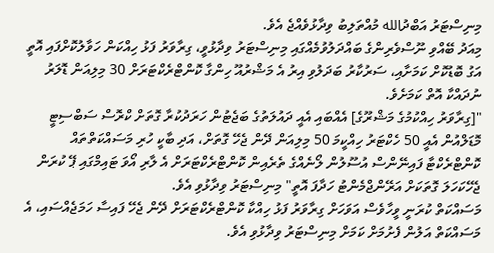މިނިސްޓަރު އަބްދުالله މުއްތަލިބު ވިދާޅުވެއްޖެ އެވެ.
މިއަދު ބޭއްވި ނޫސްވެރިންގެ ބައްދަލުވުމެއްގައި މިނިސްޓަރު ވިދާޅުވީ، ގިރާވަރު ފަޅު ހިއްކަން ހަވާލުކޮށްފައި އޮތީ އަގު ބޮޑުކޮށް ކަމަށާއި، ސަރުކާރު ބަދަލުވި އިރު އެ މަޝްރުއޫ ހިންގާ ކޮންޓްރެކްޓަރަށް 30 މިލިއަން ޑޮލަރު ނުދައްކާ އޮތް ކަމަށެވެ.
"[ގިރާވަރު ހިއްކުމުގެ މަޝްރޫގެ] އެއްބައި އެއީ ދައުލަތުގެ ބަޖެޓުން ހަރަދުކުރާ ގޮތަށް ކްރޮސް ސަބްސިޓީ މޮޑަލްއުން އެއީ 50 ހެކްޓަރު ހިއްކީމަ 50 މިލިއަން ދޭން ޖެހޭ ގޮތަށް، އަދި ބާކީ ހުރި މަސައްކަތްތައް ކޮންޓްރެކްޓާ ފައިނޭންސް އުސޫލުން ލޯނެއްގެ ތެރެއިން ކޮންޓްރެކްޓަރަށް އެ ލާރި އޯވަ ޓައިމްގައި ޕޭ ކުރަން ޖެހޭކަހަލަ ގޮތަކަށް އަރޭންޖްމެންޓު ހަދާފަ އޮތީ" މިނިސްޓަރު ވިދާޅުވި އެވެ.
މަސައްކަތް ކުރަނީ ވީހާވެސް އަވަހަށް ގިރާވަރު ފަޅު ހިއްކާ ކޮންޓްރެކްޓަރަށް ދޭން ޖެހޭ ފައިސާ ހަމަޖެއްސައި، އެ މަސައްކަތް އަލުން ފެށުމަށް ކަމަށް މިނިސްޓަރު ވިދާޅުވި އެވެ.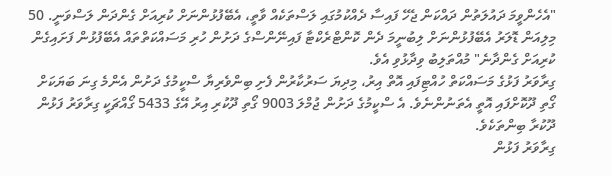"އެހެންވީމަ ދައުލަތުން ދައްކަން ޖެހޭ ފައިސާ ދެއްކުމުގައި ލަސްތަކެއް ވާތީ، އެބޭފުޅުންނަށް ކުރިއަށް ގެންދަން ލަސްވަނީ. 50 މިލިއަން ޑޮލަރު އެބޭފުޅުންނަށް ލިބުނީމަ ދެން ކޮންޓްރެކްޓާ ފައިނޭންސްގެ ދަށުން ހުރި މަސައްކަތްތައް އެބޭފުޅުން ފަށައިގެން ކުރިއަށް ގެންދާނެ" މުއްތަލިބު ވިދާޅުވި އެވެ.
ގިރާވަރު ފަޅުގެ މަސައްކަތް ހުއްޓިފައި އޮތް އިރު، މިދިޔަ ސަރުކާރުން ފެށި ބިންވެރިޔާ ސްކީމުގެ ދަށުން އެންމެ ގިނަ ބަޔަކަށް ގޯތި ދޫކޮށްފައި އޮތީ އެތަނުންނެވެ. އެ ސްކީމުގެ ދަށުން ޖުމްލަ 9003 ގޯތި ދޫކުރި އިރު އޭގެ 5433 ގޯއްޗަކީ ގިރާވަރު ފަޅުން ދޫކުރާ ބިންތަކެވެ.
ގިރާވަރު ފަޅުން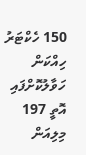150 ހެކްޓަރު ހިއްކަން ހަވާލުކޮށްފައި އޮތީ 197 މިލިއަން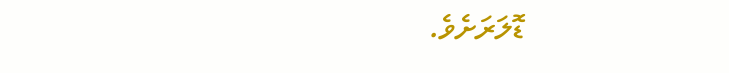ޑޮލަރަށެވެ.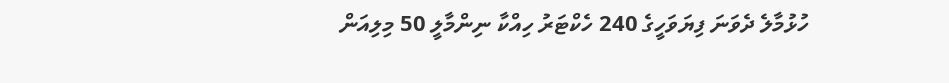ހުޅުމާލެ ދެވަނަ ފިޔަވަހީގެ 240 ހެކްޓަރު ހިއްކާ ނިންމާލީ 50 މިލިއަން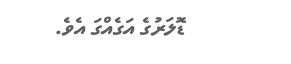ޑޮލަރުގެ އަގެއްގަ އެވެ.